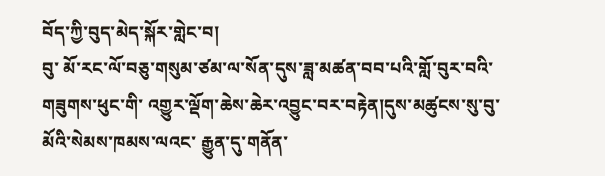བོད་ཀྱི་བུད་མེད་སྐོར་གླེང་བ།
བུ་ མོ་རང་ལོ་བཅུ་གསུམ་ཙམ་ལ་སོན་དུས་ཟླ་མཚན་བབ་པའི་གློ་བུར་བའི་གཟུགས་ཕུང་གི་ འགྱུར་ལྡོག་ཆེས་ཆེར་འབྱུང་བར་བརྟེན།དུས་མཚུངས་སུ་བུ་མོའི་སེམས་ཁམས་ལའང་ རྒྱུན་དུ་གནོན་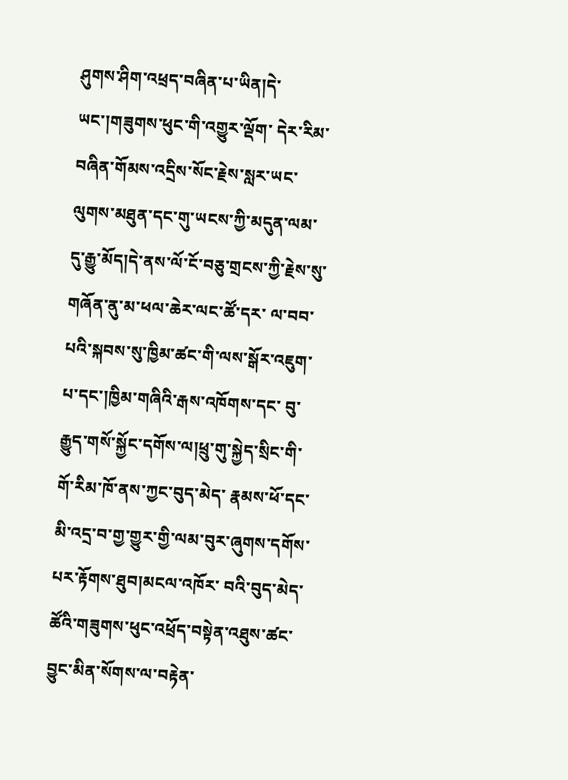ཤུགས་ཤིག་འཕྲད་བཞིན་པ་ཡིན།དེ་ཡང་།གཟུགས་ཕུང་གི་འགྱུར་ལྡོག་ དེར་རིམ་བཞིན་གོམས་འདྲིས་སོང་རྗེས་སླར་ཡང་ལུགས་མཐུན་དང་གུ་ཡངས་ཀྱི་མདུན་ལམ་ དུ་རྒྱུ་མོད།དེ་ནས་ལོ་ངོ་བཅུ་གྲངས་ཀྱི་རྗེས་སུ་གཞོན་ནུ་མ་ཕལ་ཆེར་ལང་ཚོ་དར་ ལ་བབ་པའི་སྐབས་སུ་ཁྱིམ་ཚང་གི་ལས་སྒོར་འཇུག་པ་དང་།ཁྱིམ་གཞིའི་རྒས་འཁོགས་དང་ བུ་རྒྱུད་གསོ་སྐྱོང་དགོས་ལ།ཕྲུ་གུ་སྐྱེད་སྲིང་གི་གོ་རིམ་ཁོ་ནས་ཀྱང་བུད་མེད་ རྣམས་ཕོ་དང་མི་འདྲ་བ་གྱ་གྱུར་གྱི་ལམ་བུར་ཞུགས་དགོས་པར་རྟོགས་ཐུབ།མངལ་འཁོར་ བའི་བུད་མེད་ཚོའི་གཟུགས་ཕུང་འཕྲོད་བསྟེན་འཐུས་ཚང་བྱུང་མིན་སོགས་ལ་བརྟེན་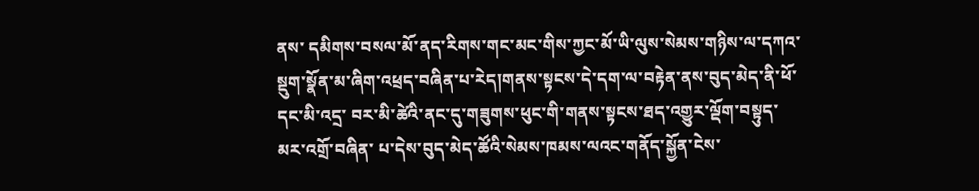ནས་ དམིགས་བསལ་མོ་ནད་རིགས་གང་མང་གིས་ཀྱང་མོ་ཡི་ལུས་སེམས་གཉིས་ལ་དཀའ་སྡུག་སྣོན་མ་ཞིག་འཕྲད་བཞིན་པ་རེད།གནས་སྟངས་དེ་དག་ལ་བརྟེན་ནས་བུད་མེད་ནི་ཕོ་དང་མི་འདྲ་ བར་མི་ཚེའི་ནང་དུ་གཟུགས་ཕུང་གི་གནས་སྟངས་ཐད་འགྱུར་ལྡོག་བསྟུད་མར་འགྲོ་བཞིན་ པ་དེས་བུད་མེད་ཚོའི་སེམས་ཁམས་ལའང་གནོད་སྐྱོན་ངེས་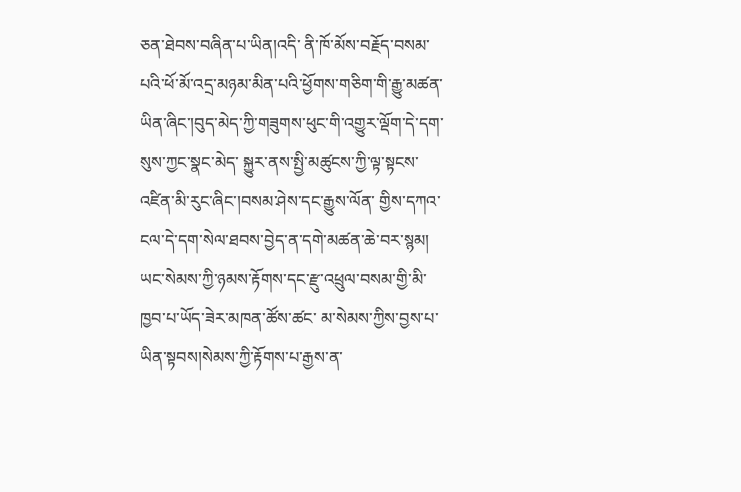ཅན་ཐེབས་བཞིན་པ་ཡིན།འདི་ ནི་ཁོ་མོས་བརྗོད་བསམ་པའི་ཕོ་མོ་འདྲ་མཉམ་མིན་པའི་ཕྱོགས་གཅིག་གི་རྒྱུ་མཚན་ ཡིན་ཞིང་།བུད་མེད་ཀྱི་གཟུགས་ཕུང་གི་འགྱུར་ལྡོག་དེ་དག་སུས་ཀྱང་སྣང་མེད་ སྐྱུར་ནས་སྤྱི་མཚུངས་ཀྱི་ལྟ་སྟངས་འཛིན་མི་རུང་ཞིང་།བསམ་ཤེས་དང་རྒྱུས་ལོན་ གྱིས་དཀའ་ངལ་དེ་དག་སེལ་ཐབས་བྱེད་ན་དགེ་མཚན་ཆེ་བར་སྙམ།
ཡང་སེམས་ཀྱི་ཉམས་རྟོགས་དང་རྫུ་འཕྲུལ་བསམ་གྱི་མི་ཁྱབ་པ་ཡོད་ཟེར་མཁན་ཚོས་ཚང་ མ་སེམས་ཀྱིས་བྱས་པ་ཡིན་སྟབས།སེམས་ཀྱི་རྟོགས་པ་རྒྱས་ན་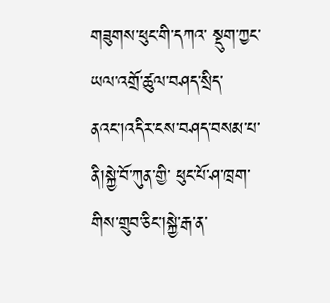གཟུགས་ཕུང་གི་དཀའ་ སྡུག་ཀྱང་ཡལ་འགྲོ་ཚུལ་བཤད་སྲིད་ནའང་།འདིར་ངས་བཤད་བསམ་པ་ནི།སྐྱེ་བོ་ཀུན་གྱི་ ཕུང་པོ་ཤ་ཁྲག་གིས་གྲུབ་ཅིང་།སྐྱེ་རྒ་ན་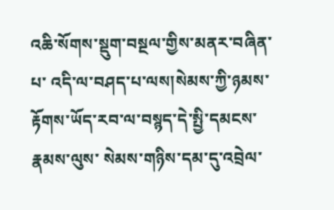འཆི་སོགས་སྡུག་བསྔལ་གྱིས་མནར་བཞིན་པ་ འདི་ལ་བཤད་པ་ལས།སེམས་ཀྱི་ཉམས་རྟོགས་ཡོད་རབ་ལ་བསྙད་དེ་སྤྱི་དམངས་རྣམས་ལུས་ སེམས་གཉིས་དམ་དུ་འབྲེལ་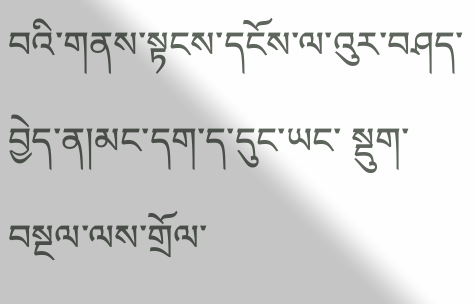བའི་གནས་སྟངས་དངོས་ལ་འུར་བཤད་བྱེད་ན།མང་དག་ད་དུང་ཡང་ སྡུག་བསྔལ་ལས་གྲོལ་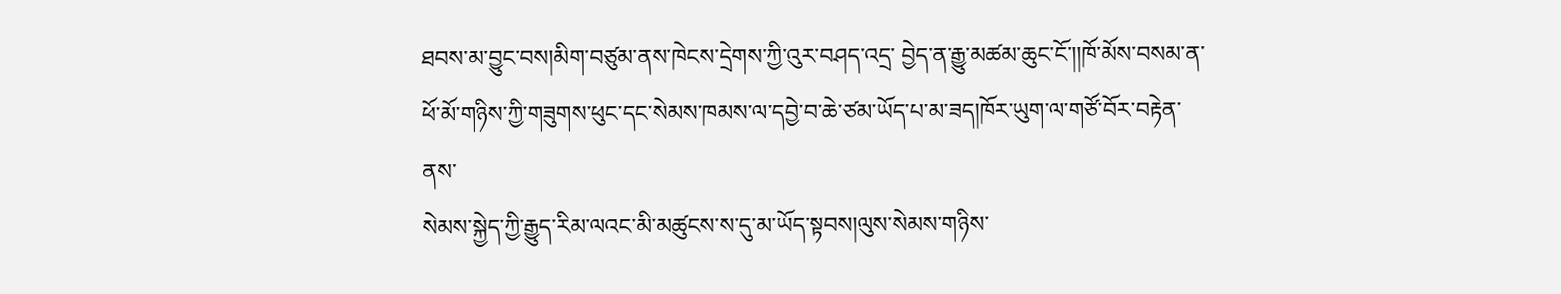ཐབས་མ་བྱུང་བས།མིག་བཙུམ་ནས་ཁེངས་དྲེགས་ཀྱི་འུར་བཤད་འདྲ་ བྱེད་ན་རྒྱུ་མཚམ་ཆུང་ངོ་།།ཁོ་མོས་བསམ་ན་ཕོ་མོ་གཉིས་ཀྱི་གཟུགས་ཕུང་དང་སེམས་ཁམས་ལ་དབྱེ་བ་ཆེ་ཙམ་ཡོད་པ་མ་ཟད།ཁོར་ཡུག་ལ་གཙོ་བོར་བརྟེན་ནས་
སེམས་སྐྱེད་ཀྱི་རྒྱུད་རིམ་ལའང་མི་མཚུངས་ས་དུ་མ་ཡོད་སྟབས།ལུས་སེམས་གཉིས་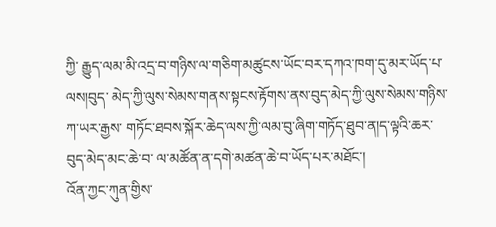ཀྱི་ རྒྱུད་ལམ་མི་འདྲ་བ་གཉིས་ལ་གཅིག་མཚུངས་ཡོང་བར་དཀའ་ཁག་དུ་མར་ཡོད་པ་ལས།བུད་ མེད་ཀྱི་ལུས་སེམས་གནས་སྟངས་རྟོགས་ནས་བུད་མེད་ཀྱི་ལུས་སེམས་གཉིས་ཀ་ཡར་རྒྱས་ གཏོང་ཐབས་སྐོར་ཆེད་ལས་ཀྱི་ལམ་བུ་ཞིག་གཏོད་ཐུབ་ན།ད་ལྟའི་ཆར་བུད་མེད་མང་ཆེ་བ་ ལ་མཚོན་ན་དགེ་མཚན་ཆེ་བ་ཡོད་པར་མཐོང་།
འོན་ཀྱང་ཀུན་གྱིས་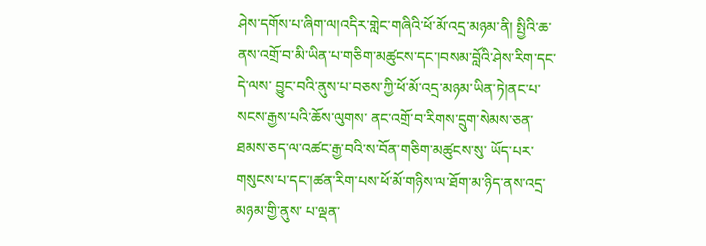ཤེས་དགོས་པ་ཞིག་ལ།འདིར་གླེང་གཞིའི་ཕོ་མོ་འདྲ་མཉམ་ནི། སྤྱིའི་ཆ་ནས་འགྲོ་བ་མི་ཡིན་པ་གཅིག་མཚུངས་དང་།བསམ་བློའི་ཤེས་རིག་དང་དེ་ལས་ བྱུང་བའི་ནུས་པ་བཅས་ཀྱི་ཕོ་མོ་འདྲ་མཉམ་ཡིན་ཏེ།ནང་པ་སངས་རྒྱས་པའི་ཆོས་ལུགས་ ནང་འགྲོ་བ་རིགས་དྲུག་སེམས་ཅན་ཐམས་ཅད་ལ་འཚང་རྒྱ་བའི་ས་བོན་གཅིག་མཚུངས་སུ་ ཡོད་པར་གསུངས་པ་དང་།ཚན་རིག་པས་ཕོ་མོ་གཉིས་ལ་ཐོག་མ་ཉིད་ནས་འདྲ་མཉམ་གྱི་ནུས་ པ་ལྡན་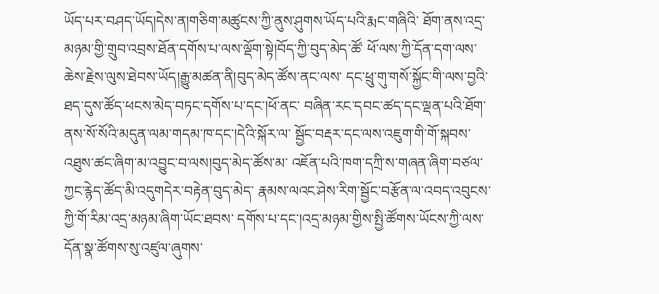ཡོད་པར་བཤད་ཡོད།དེས་ན།གཅིག་མཚུངས་ཀྱི་ནུས་ཤུགས་ཡོད་པའི་རྨང་གཞིའི་ ཐོག་ནས་འདྲ་མཉམ་གྱི་གྲུབ་འབྲས་ཐོན་དགོས་པ་ལས་ལྡོག་སྟེ།བོད་ཀྱི་བུད་མེད་ཚོ་ ཕོ་ལས་ཀྱི་དོན་དག་ལས་ཆེས་རྗེས་ལུས་ཐེབས་ཡོད།རྒྱུ་མཚན་ནི།བུད་མེད་ཚོས་ནང་ལས་ དང་ཕྲུ་གུ་གསོ་སྐྱོང་གི་ལས་བྱའི་ཐད་དུས་ཚོད་ཕངས་མེད་བཏང་དགོས་པ་དང་།ཕོ་ནང་ བཞིན་རང་དབང་ཚད་དང་ལྡན་པའི་ཐོག་ནས་སོ་སོའི་མདུན་ལམ་གདམ་ཁ་དང་།དེའི་སྐོར་ལ་ སྦྱོང་བརྡར་དང་ལས་འཇུག་གི་གོ་སྐབས་འཐུས་ཚང་ཞིག་མ་འབྱུང་བ་ལས།བུད་མེད་ཚོས་མ་ འཇོན་པའི་ཁག་དཀྲི་ས་གཞན་ཞིག་བཙལ་ཀྱང་རྙེད་ཚོད་མི་འདུགདེར་བརྟེན་བུད་མེད་ རྣམས་ལའང་ཤེས་རིག་སྦྱོང་བརྩོན་ལ་འབད་འབུངས་ཀྱི་གོ་རིམ་འདྲ་མཉམ་ཞིག་ཡོང་ཐབས་ དགོས་པ་དང་།འདྲ་མཉམ་གྱིས་སྤྱི་ཚོགས་ཡོངས་ཀྱི་ལས་དོན་སྣ་ཚོགས་སུ་འཛུལ་ཞུགས་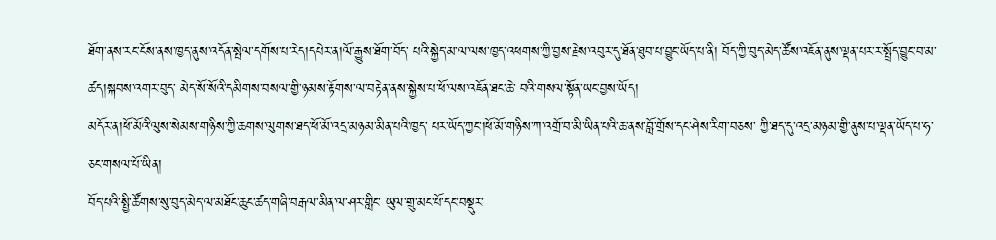ཐོག་ནས་རང་ངོས་ནས་ཁྱད་ནུས་འདོན་སྤེལ་དགོས་པ་རེད།དཔེར་ན།ལོ་རྒྱུས་ཐོག་བོད་ པའི་སྐྱེད་མ་ལ་ལས་ཁྱད་འཕགས་ཀྱི་བྱས་རྗེས་འབུར་དུ་ཐོན་ཐུབ་པ་བྱུང་ཡོད་པ་ནི། བོད་ཀྱི་བུད་མེད་ཚོས་འཇོན་ནུས་ལྡན་པར་ར་སྤྲོད་བྱུང་བ་མ་ཚད།སྐབས་འགར་བུད་ མེད་སོ་སོའི་དམིགས་བསལ་གྱི་ཉམས་རྟོགས་ལ་བརྟེན་ནས་སྐྱེས་པ་ཕོ་ལས་འཇོན་ཐང་ཆེ་ བའི་གསལ་སྟོན་ཡང་བྱས་ཡོད།
མདོར་ན།ཕོ་མོའི་ལུས་སེམས་གཉིས་ཀྱི་ཆགས་ལུགས་ཐད་ཕོ་མོ་འདྲ་མཉམ་མིན་པའི་ཁྱད་ པར་ཡོད་ཀྱང་།ཕོ་མོ་གཉིས་ཀ་འགྲོ་བ་མི་ཡིན་པའི་ཆ་ནས་བློ་གྲོས་དང་ཤེས་རིག་བཅས་ ཀྱི་ཐད་དུ་འདྲ་མཉམ་གྱི་ནུས་པ་ལྡན་ཡོད་པ་ཧ་ཅང་གསལ་པོ་ཡིན།
བོད་པའི་སྤྱི་ཚོགས་སུ་བུད་མེད་ལ་མཐོང་ཆུང་ཚད་གཞི་བརྒལ་མིན་ལ་ཤར་གླིང་ ཡུལ་གྲུ་མང་པོ་དང་བསྡུར་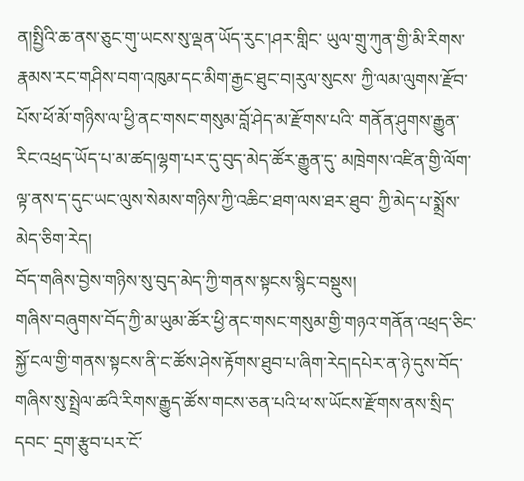ན།སྤྱིའི་ཆ་ནས་ཅུང་གུ་ཡངས་སུ་ལྡན་ཡོད་རུང་།ཤར་གླིང་ ཡུལ་གྲུ་ཀུན་གྱི་མི་རིགས་རྣམས་རང་གཤིས་བག་འཁུམ་དང་མིག་རྒྱང་ཐུང་བ།རུལ་སུངས་ ཀྱི་ལམ་ལུགས་རྫོབ་པོས་ཕོ་མོ་གཉིས་ལ་ཕྱི་ནང་གསང་གསུམ་བློ་ཤེད་མ་རྫོགས་པའི་ གནོན་ཤུགས་རྒྱུན་རིང་འཕྲད་ཡོད་པ་མ་ཚད།ལྷག་པར་དུ་བུད་མེད་ཚོར་རྒྱུན་དུ་ མཁྲེགས་འཛིན་གྱི་ལོག་ལྟ་ནས་ད་དུང་ཡང་ལུས་སེམས་གཉིས་ཀྱི་འཆིང་ཐག་ལས་ཐར་ཐུབ་ ཀྱི་མེད་པ་སྨྲོས་མེད་ཅིག་རེད།
བོད་གཞིས་བྱེས་གཉིས་སུ་བུད་མེད་ཀྱི་གནས་སྟངས་སྙིང་བསྡུས།
གཞིས་བཞུགས་བོད་ཀྱི་མ་ཡུམ་ཚོར་ཕྱི་ནང་གསང་གསུམ་གྱི་གཉའ་གནོན་འཕྲད་ཅིང་ སྐྱོ་ངལ་གྱི་གནས་སྟངས་ནི་ང་ཚོས་ཤེས་རྟོགས་ཐུབ་པ་ཞིག་རེད།དཔེར་ན་ཉེ་དུས་བོད་ གཞིས་སུ་སྤྲེལ་ཚའི་རིགས་རྒྱུད་ཚོས་གངས་ཅན་པའི་ཕ་ས་ཡོངས་རྫོགས་ནས་སྲིད་དབང་ དྲག་རྩུབ་པར་ངོ་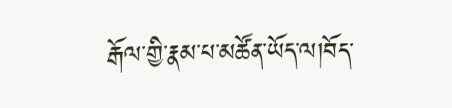རྒོལ་གྱི་རྣམ་པ་མཚོན་ཡོད་ལ།བོད་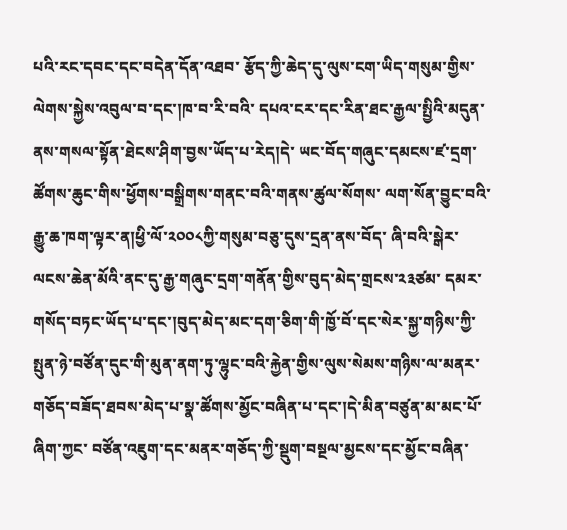པའི་རང་དབང་དང་བདེན་དོན་འཐབ་ རྩོད་ཀྱི་ཆེད་དུ་ལུས་ངག་ཡིད་གསུམ་གྱིས་ལེགས་སྐྱེས་འབུལ་བ་དང་།ཁ་བ་རི་བའི་ དཔའ་ངར་དང་རིན་ཐང་རྒྱལ་སྤྱིའི་མདུན་ནས་གསལ་སྟོན་ཐེངས་ཤིག་བྱས་ཡོད་པ་རེད།དེ་ ཡང་བོད་གཞུང་དམངས་ཛ་དྲག་ཚོགས་ཆུང་གིས་ཕྱོགས་བསྒྲིགས་གནང་བའི་གནས་ཚུལ་སོགས་ ལག་སོན་བྱུང་བའི་རྒྱུ་ཆ་ཁག་ལྟར་ན།ཕྱི་ལོ་༢༠༠༨ཀྱི་གསུམ་བཅུ་དུས་དྲན་ནས་བོད་ ཞི་བའི་སྒེར་ལངས་ཆེན་མོའི་ནང་དུ་རྒྱ་གཞུང་དྲག་གནོན་གྱིས་བུད་མེད་གྲངས་༢༣ཙམ་ དམར་གསོད་བཏང་ཡོད་པ་དང་།བུད་མེད་མང་དག་ཅིག་གི་ཁྱོ་བོ་དང་སེར་སྐྱ་གཉིས་ཀྱི་ སྤུན་ཉེ་བཙོན་དུང་གི་མུན་ནག་ཏུ་ལྷུང་བའི་རྐྱེན་གྱིས་ལུས་སེམས་གཉིས་ལ་མནར་ གཅོད་བཟོད་ཐབས་མེད་པ་སྣ་ཚོགས་མྱོང་བཞིན་པ་དང་།དེ་མིན་བཙུན་མ་མང་པོ་ཞིག་ཀྱང་ བཙོན་འཇུག་དང་མནར་གཅོད་ཀྱི་སྡུག་བསྔལ་མྱངས་དང་མྱོང་བཞིན་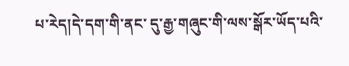པ་རེད།དེ་དག་གི་ནང་ དུ་རྒྱ་གཞུང་གི་ལས་སྒོར་ཡོད་པའི་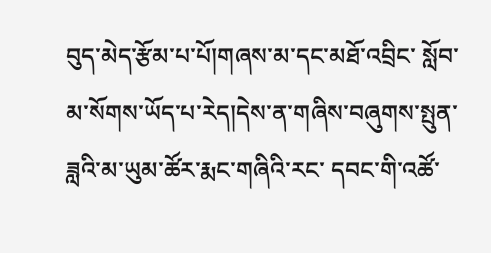བུད་མེད་རྩོམ་པ་པོ།གཞས་མ་དང་མཐོ་འབྲིང་ སློབ་མ་སོགས་ཡོད་པ་རེད།དེས་ན་གཞིས་བཞུགས་སྤུན་ཟླའི་མ་ཡུམ་ཚོར་རྨང་གཞིའི་རང་ དབང་གི་འཚོ་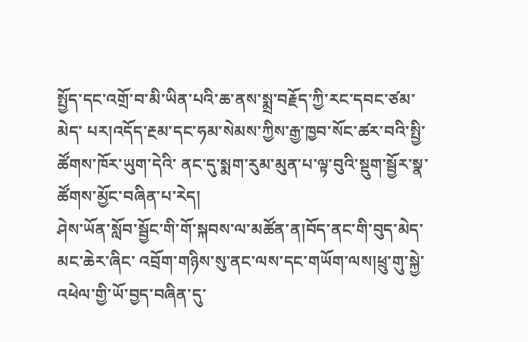སྤྱོད་དང་འགྲོ་བ་མི་ཡིན་པའི་ཆ་ནས་སྨྲ་བརྗོད་ཀྱི་རང་དབང་ཙམ་མེད་ པར།འདོད་རྔམ་དང་ཧམ་སེམས་ཀྱིས་རྒྱ་ཁྱབ་སོང་ཚར་བའི་སྤྱི་ཚོགས་ཁོར་ཡུག་དེའི་ ནང་དུ་སྨག་རུམ་མུན་པ་ལྟ་བུའི་སྡུག་སྦྱོར་སྣ་ཚོགས་མྱོང་བཞིན་པ་རེད།
ཤེས་ཡོན་སློབ་སྦྱོང་གི་གོ་སྐབས་ལ་མཚོན་ན།བོད་ནང་གི་བུད་མེད་མང་ཆེར་ཞིང་ འབྲོག་གཉིས་སུ་ནང་ལས་དང་གཡོག་ལས།ཕྲུ་གུ་སྐྱེ་འཕེལ་གྱི་ཡོ་བྱད་བཞིན་དུ་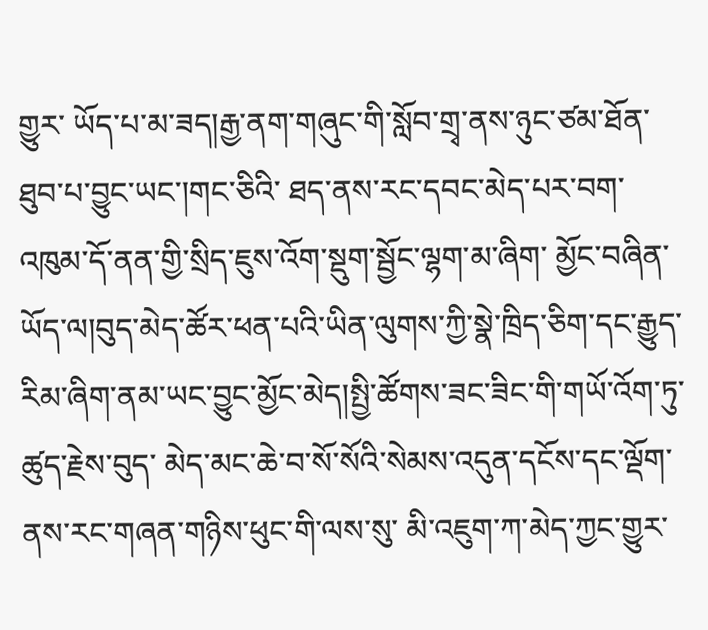གྱུར་ ཡོད་པ་མ་ཟད།རྒྱ་ནག་གཞུང་གི་སློབ་གྲྭ་ནས་ཉུང་ཙམ་ཐོན་ཐུབ་པ་བྱུང་ཡང་།གང་ཅིའི་ ཐད་ནས་རང་དབང་མེད་པར་བག་འཁུམ་དོ་ནན་གྱི་སྲིད་ཇུས་འོག་སྡུག་སྦྱོང་ལྷག་མ་ཞིག་ མྱོང་བཞིན་ཡོད་ལ།བུད་མེད་ཚོར་ཕན་པའི་ཡིན་ལུགས་ཀྱི་སྣེ་ཁྲིད་ཅིག་དང་རྒྱུད་ རིམ་ཞིག་ནམ་ཡང་བྱུང་མྱོང་མེད།སྤྱི་ཚོགས་ཟང་ཟིང་གི་གཡོ་འོག་ཏུ་ཚུད་རྗེས་བུད་ མེད་མང་ཆེ་བ་སོ་སོའི་སེམས་འདུན་དངོས་དང་ལྡོག་ནས་རང་གཞན་གཉིས་ཕུང་གི་ལས་སུ་ མི་འཇུག་ཀ་མེད་ཀྱང་གྱུར་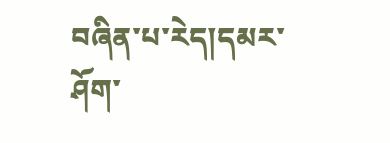བཞིན་པ་རེད།དམར་ཤོག་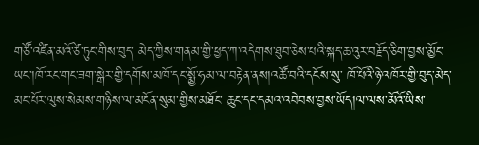གཙོ་འཛིན་མའོ་ཙེ་ཏུང་གིས་བུད་ མེད་ཀྱིས་གནམ་གྱི་ཕྱད་ཀ་འདེགས་ཐུབ་ཅེས་པའི་སྐད་ཆ་འུར་བརྗོད་ཅིག་བྱས་མྱོང་ ཡང་།ཁོ་རང་གང་ཟག་སྒེར་གྱི་དགོས་མཁོ་དང་སྨྱོ་ཧམ་ལ་བརྟེན་ནས།འཚོ་བའི་དངོས་སུ་ ཁོ་པོའི་ཉེ་འཁོར་གྱི་བུད་མེད་མང་པོར་ལུས་སེམས་གཉིས་ལ་མངོན་སུམ་གྱིས་མཐོང་ ཆུང་དང་དམའ་འབེབས་བྱས་ཡོད།ལ་ལས་མོའོ་ཡིས་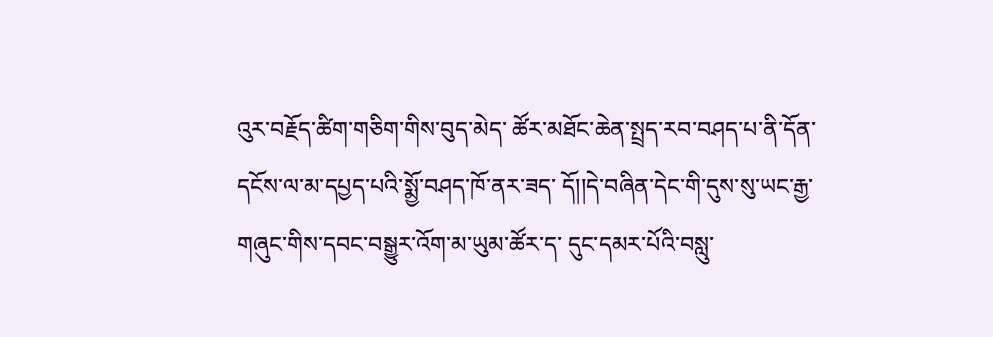འུར་བརྗོད་ཚིག་གཅིག་གིས་བུད་མེད་ ཚོར་མཐོང་ཆེན་སྤྲད་རབ་བཤད་པ་ནི་དོན་དངོས་ལ་མ་དཔྱད་པའི་སྨྱོ་བཤད་ཁོ་ནར་ཟད་ དོ།།དེ་བཞིན་དེང་གི་དུས་སུ་ཡང་རྒྱ་གཞུང་གིས་དབང་བསྒྱུར་འོག་མ་ཡུམ་ཚོར་ད་ དུང་དམར་པོའི་བསླུ་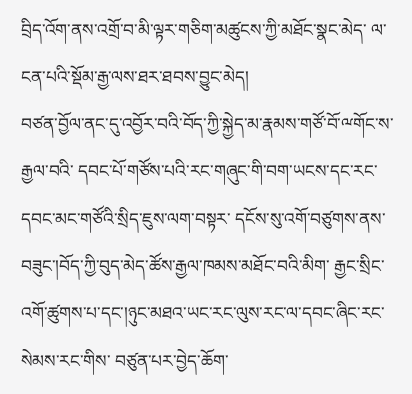བྲིད་འོག་ནས་འགྲོ་བ་མི་ལྟར་གཅིག་མཚུངས་ཀྱི་མཐོང་སྣང་མེད་ ལ་ངན་པའི་སྡོམ་རྒྱ་ལས་ཐར་ཐབས་བྱུང་མེད།
བཙན་བྱོལ་ནང་དུ་འབྱོར་བའི་བོད་ཀྱི་སྐྱེད་མ་རྣམས་གཙོ་བོ་ྋགོང་ས་རྒྱལ་བའི་ དབང་པོ་གཙོས་པའི་རང་གཞུང་གི་བག་ཡངས་དང་རང་དབང་མང་གཙོའི་སྲིད་ཇུས་ལག་བསྟར་ དངོས་སུ་འགོ་བཙུགས་ནས་བཟུང་།བོད་ཀྱི་བུད་མེད་ཚོས་རྒྱལ་ཁམས་མཐོང་བའི་མིག་ རྒྱང་སྲིང་འགོ་ཚུགས་པ་དང་།ཉུང་མཐའ་ཡང་རང་ལུས་རང་ལ་དབང་ཞིང་རང་སེམས་རང་གིས་ བཙུན་པར་བྱེད་ཆོག་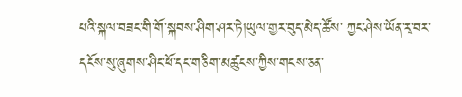པའི་སྐལ་བཟང་གི་གོ་སྐབས་ཤིག་ཤར་ཏེ།ཡུལ་གྱར་བུད་མེད་ཚོས་ ཀྱང་ཤེས་ཡོན་རྭ་བར་དངོས་སུ་ཞུགས་ཤིང་ཕོ་དང་གཅིག་མཚུངས་ཀྱིས་གངས་ཅན་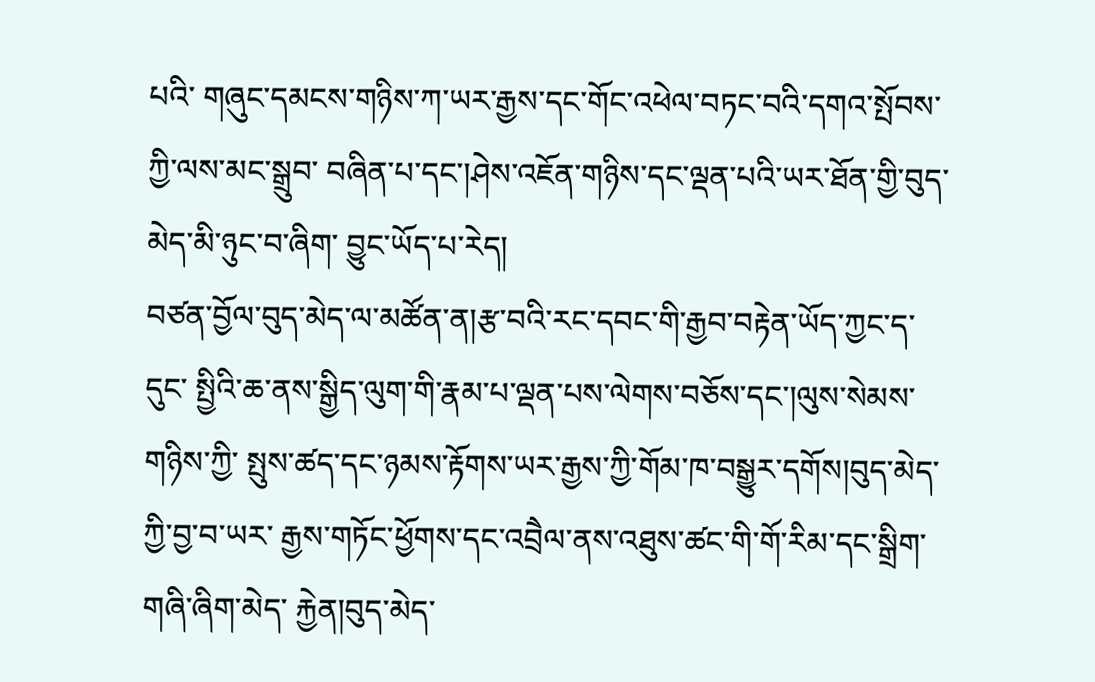པའི་ གཞུང་དམངས་གཉིས་ཀ་ཡར་རྒྱས་དང་གོང་འཕེལ་བཏང་བའི་དགའ་སྤོབས་ཀྱི་ལས་མང་སྒྲུབ་ བཞིན་པ་དང་།ཤེས་འཇོན་གཉིས་དང་ལྡན་པའི་ཡར་ཐོན་གྱི་བུད་མེད་མི་ཉུང་བ་ཞིག་ བྱུང་ཡོད་པ་རེད།
བཙན་བྱོལ་བུད་མེད་ལ་མཚོན་ན།རྩ་བའི་རང་དབང་གི་རྒྱབ་བརྟེན་ཡོད་ཀྱང་ད་དུང་ སྤྱིའི་ཆ་ནས་སྒྱིད་ལུག་གི་རྣམ་པ་ལྡན་པས་ལེགས་བཅོས་དང་།ལུས་སེམས་གཉིས་ཀྱི་ སྤུས་ཚད་དང་ཉམས་རྟོགས་ཡར་རྒྱས་ཀྱི་གོམ་ཁ་བསྒྱུར་དགོས།བུད་མེད་ཀྱི་བྱ་བ་ཡར་ རྒྱས་གཏོང་ཕྱོགས་དང་འབྲཻལ་ནས་འཐུས་ཚང་གི་གོ་རིམ་དང་སྒྲིག་གཞི་ཞིག་མེད་ རྐྱེན།བུད་མེད་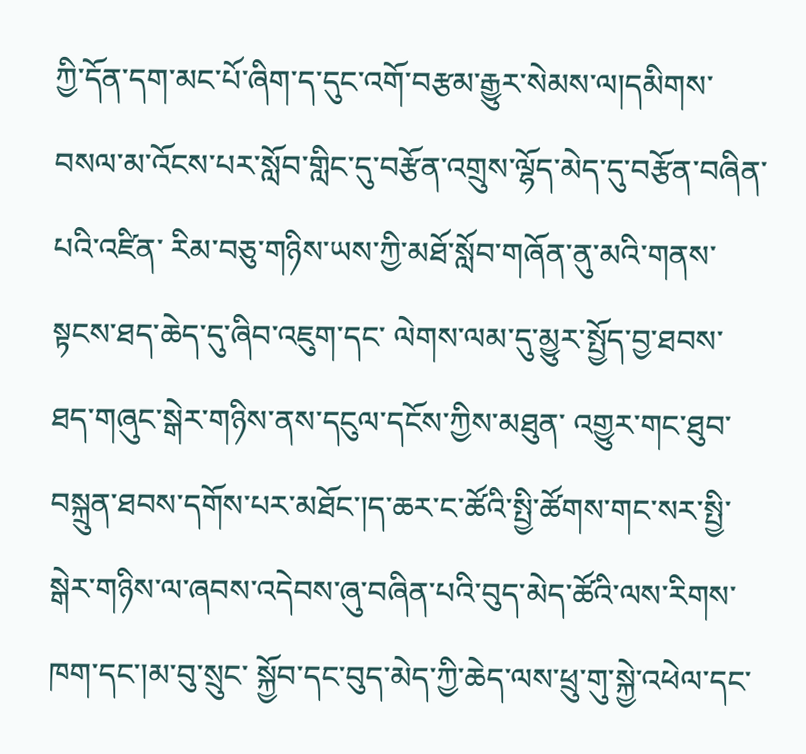ཀྱི་དོན་དག་མང་པོ་ཞིག་ད་དུང་འགོ་བརྩམ་རྒྱུར་སེམས་ལ།དམིགས་ བསལ་མ་འོངས་པར་སློབ་གླིང་དུ་བརྩོན་འགྲུས་ལྷོད་མེད་དུ་བརྩོན་བཞིན་པའི་འཛིན་ རིམ་བཅུ་གཉིས་ཡས་ཀྱི་མཐོ་སློབ་གཞོན་ནུ་མའི་གནས་སྟངས་ཐད་ཆེད་དུ་ཞིབ་འཇུག་དང་ ལེགས་ལམ་དུ་མྱུར་སྤྱོད་བྱ་ཐབས་ཐད་གཞུང་སྒེར་གཉིས་ནས་དངུལ་དངོས་ཀྱིས་མཐུན་ འགྱུར་གང་ཐུབ་བསྐྲུན་ཐབས་དགོས་པར་མཐོང་།ད་ཆར་ང་ཚོའི་སྤྱི་ཚོགས་གང་སར་སྤྱི་ སྒེར་གཉིས་ལ་ཞབས་འདེབས་ཞུ་བཞིན་པའི་བུད་མེད་ཚོའི་ལས་རིགས་ཁག་དང་།མ་བུ་སྲུང་ སྐྱོབ་དང་བུད་མེད་ཀྱི་ཆེད་ལས་ཕྲུ་གུ་སྐྱེ་འཕེལ་དང་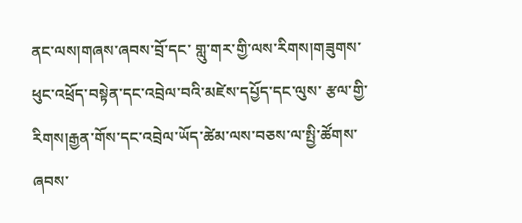ནང་ལས།གཞས་ཞབས་བྲོ་དང་ གླུ་གར་གྱི་ལས་རིགས།གཟུགས་ཕུང་འཕྲོད་བསྟེན་དང་འབྲེལ་བའི་མཛེས་དཔྱོད་དང་ལུས་ རྩལ་གྱི་རིགས།རྒྱན་གོས་དང་འབྲེལ་ཡོད་ཚེམ་ལས་བཅས་ལ་སྤྱི་ཚོགས་ཞབས་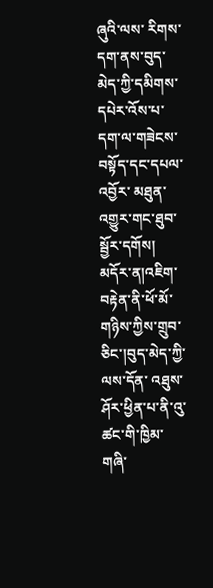ཞུའི་ལས་ རིགས་དག་ནས་བུད་མེད་ཀྱི་དམིགས་དཔེར་འོས་པ་དག་ལ་གཟེངས་བསྟོད་དང་དཔལ་འབྱོར་ མཐུན་འགྱུར་གང་ཐུབ་སྦྱོར་དགོས།
མདོར་ན།འཇིག་བརྟེན་ནི་ཕོ་མོ་གཉིས་ཀྱིས་གྲུབ་ཅིང་།བུད་མེད་ཀྱི་ལས་དོན་ འཐུས་ཤོར་ཕྱིན་པ་ནི་འུ་ཚང་གི་ཁྱིམ་གཞི་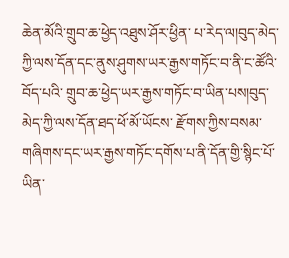ཆེན་མོའི་གྲུབ་ཆ་ཕྱེད་འཐུས་ཤོར་ཕྱིན་ པ་རེད་ལ།བུད་མེད་ཀྱི་ལས་དོན་དང་ནུས་ཤུགས་ཡར་རྒྱས་གཏོང་བ་ནི་ང་ཚོའི་བོད་པའི་ གྲུབ་ཆ་ཕྱེད་ཡར་རྒྱས་གཏོང་བ་ཡིན་པས།བུད་མེད་ཀྱི་ལས་དོན་ཐད་ཕོ་མོ་ཡོངས་ རྫོགས་ཀྱིས་བསམ་གཞིགས་དང་ཡར་རྒྱས་གཏོང་དགོས་པ་ནི་དོན་གྱི་སྙིང་པོ་ཡིན་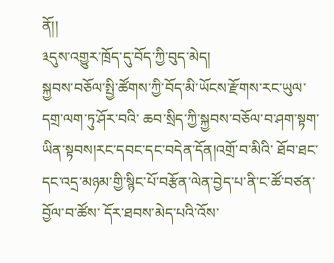ནོ།།
༣དུས་འགྱུར་ཁྲོད་དུ་བོད་ཀྱི་བུད་མེད།
སྐྱབས་བཅོལ་སྤྱི་ཚོགས་ཀྱི་བོད་མི་ཡོངས་རྫོགས་རང་ཡུལ་དགྲ་ལག་ཏུ་ཤོར་བའི་ ཆབ་སྲིད་ཀྱི་སྐྱབས་བཅོལ་བ་ཤག་སྟག་ཡིན་སྟབས།རང་དབང་དང་བདེན་དོན།འགྲོ་བ་མིའི་ ཐོབ་ཐང་དང་འདྲ་མཉམ་གྱི་སྙིང་པོ་བརྩོན་ལེན་བྱེད་པ་ནི་ང་ཚོ་བཙན་བྱོལ་བ་ཚོས་ དོར་ཐབས་མེད་པའི་འོས་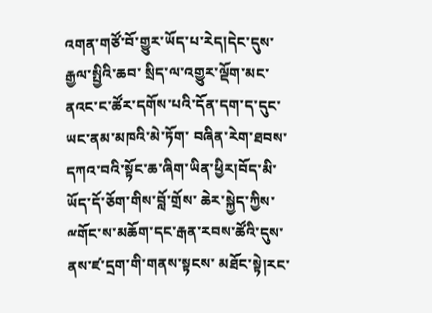འགན་གཙོ་བོ་གྱུར་ཡོད་པ་རེད།དེང་དུས་རྒྱལ་སྤྱིའི་ཆབ་ སྲིད་ལ་འགྱུར་ལྡོག་མང་ནའང་ང་ཚོར་དགོས་པའི་དོན་དག་ད་དུང་ཡང་ནམ་མཁའི་མེ་ཏོག་ བཞིན་རེག་ཐབས་དཀའ་བའི་སྟོང་ཆ་ཞིག་ཡིན་ཕྱིར།བོད་མི་ཡོད་དོ་ཅོག་གིས་བློ་གྲོས་ ཆེར་སྐྱེད་ཀྱིས་ྋགོང་ས་མཆོག་དང་རྒན་རབས་ཚོའི་དུས་ནས་ཛ་དྲག་གི་གནས་སྟངས་ མཐོང་སྟེ།རང་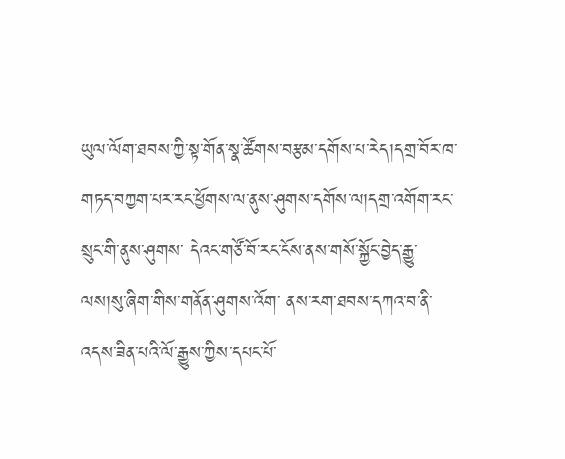ཡུལ་ལོག་ཐབས་ཀྱི་སྟ་གོན་སྣ་ཚོགས་བརྩམ་དགོས་པ་རེད།དགྲ་བོར་ཁ་ གཏད་བཀྱག་པར་རང་ཕྱོགས་ལ་ནུས་ཤུགས་དགོས་ལ།དགྲ་འགོག་རང་སྲུང་གི་ནུས་ཤུགས་ དེའང་གཙོ་བོ་རང་ངོས་ནས་གསོ་སྐྱོང་བྱེད་རྒྱུ་ལས།སུ་ཞིག་གིས་གནོན་ཤུགས་འོག་ ནས་རག་ཐབས་དཀའ་བ་ནི་འདས་ཟིན་པའི་ལོ་རྒྱུས་ཀྱིས་དཔང་པོ་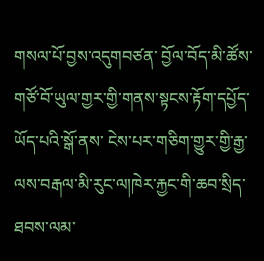གསལ་པོ་བྱས་འདུགབཙན་ བྱོལ་བོད་མི་ཚོས་གཙོ་བོ་ཡུལ་གྱར་གྱི་གནས་སྟངས་རྟོག་དཔྱོད་ཡོད་པའི་སྒོ་ནས་ ངེས་པར་གཅིག་གྱུར་གྱི་རྒྱ་ལས་བརྒལ་མི་རུང་ལ།ཁེར་རྐྱང་གི་ཆབ་སྲིད་ཐབས་ལམ་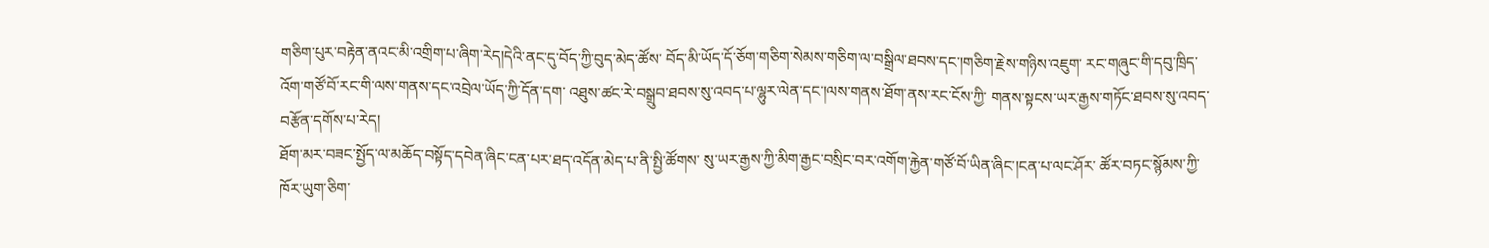གཅིག་པུར་བརྟེན་ནའང་མི་འགྲིག་པ་ཞིག་རེད།དེའི་ནང་དུ་བོད་ཀྱི་བུད་མེད་ཚོས་ བོད་མི་ཡོད་དོ་ཅོག་གཅིག་སེམས་གཅིག་ལ་བསྒྲིལ་ཐབས་དང་།གཅིག་རྗེས་གཉིས་འཇུག་ རང་གཞུང་གི་དབུ་ཁྲིད་འོག་གཙོ་བོ་རང་གི་ལས་གནས་དང་འབྲེལ་ཡོད་ཀྱི་དོན་དག་ འཐུས་ཚང་རེ་བསྒྲུབ་ཐབས་སུ་འབད་པ་ལྷུར་ལེན་དང་།ལས་གནས་ཐོག་ནས་རང་ངོས་ཀྱི་ གནས་སྟངས་ཡར་རྒྱས་གཏོང་ཐབས་སུ་འབད་བརྩོན་དགོས་པ་རེད།
ཐོག་མར་བཟང་སྤྱོད་ལ་མཆོད་བསྟོད་དབེན་ཞིང་ངན་པར་ཐད་འདོན་མེད་པ་ནི་སྤྱི་ཚོགས་ སུ་ཡར་རྒྱས་ཀྱི་མིག་རྒྱང་བསྲིང་བར་འགོག་རྐྱེན་གཙོ་བོ་ཡིན་ཞིང་།ངན་པ་ལང་ཤོར་ ཚོར་བཏང་སྙོམས་ཀྱི་ཁོར་ཡུག་ཅིག་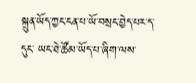སྐྲུན་ཡོད་ཀྱང་ངན་པ་ཡོ་བསྲང་བྱེད་པར་ད་དུང་ ཡང་ཐེ་ཚོམ་ཡོད་པ་ཞིག་ལས་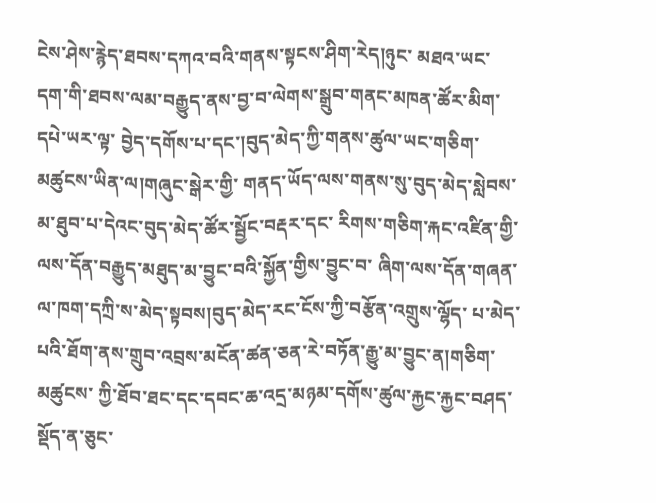ངེས་ཤེས་རྙེད་ཐབས་དཀའ་བའི་གནས་སྟངས་ཤིག་རེད།ཉུང་ མཐའ་ཡང་དག་གི་ཐབས་ལམ་བརྒྱུད་ནས་བྱ་བ་ལེགས་སྒྲུབ་གནང་མཁན་ཚོར་མིག་དཔེ་ཡར་ལྟ་ བྱེད་དགོས་པ་དང་།བུད་མེད་ཀྱི་གནས་ཚུལ་ཡང་གཅིག་མཚུངས་ཡིན་ལ།གཞུང་སྒེར་གྱི་ གནད་ཡོད་ལས་གནས་སུ་བུད་མེད་སླེབས་མ་ཐུབ་པ་དེའང་བུད་མེད་ཚོར་སྦྱོང་བརྡར་དང་ རིགས་གཅིག་རྐང་འཛིན་གྱི་ལས་དོན་བརྒྱུད་མཐུད་མ་བྱུང་བའི་སྐྱོན་གྱིས་བྱུང་བ་ ཞིག་ལས་དོན་གཞན་ལ་ཁག་དཀྲི་ས་མེད་སྟབས།བུད་མེད་རང་ངོས་ཀྱི་བརྩོན་འགྲུས་ལྷོད་ པ་མེད་པའི་ཐོག་ནས་གྲུབ་འབྲས་མངོན་ཚན་ཅན་རེ་བཏོན་རྒྱུ་མ་བྱུང་ན།གཅིག་མཚུངས་ ཀྱི་ཐོབ་ཐང་དང་དབང་ཆ་འདྲ་མཉམ་དགོས་ཚུལ་རྐྱང་རྐྱང་བཤད་སྡོད་ན་ཅུང་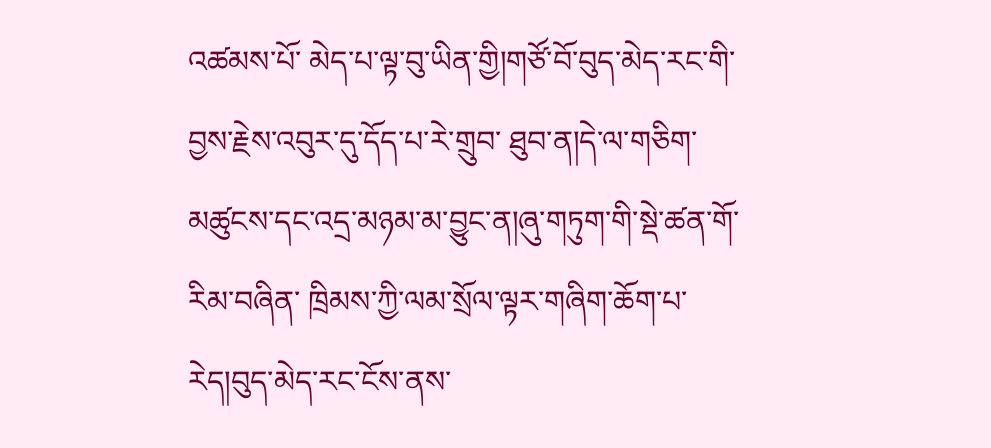འཚམས་པོ་ མེད་པ་ལྟ་བུ་ཡིན་གྱི།གཙོ་བོ་བུད་མེད་རང་གི་བྱས་རྗེས་འབུར་དུ་དོད་པ་རེ་གྲུབ་ ཐུབ་ན།དེ་ལ་གཅིག་མཚུངས་དང་འདྲ་མཉམ་མ་བྱུང་ན།ཞུ་གཏུག་གི་སྡེ་ཚན་གོ་རིམ་བཞིན་ ཁྲིམས་ཀྱི་ལམ་སྲོལ་ལྟར་གཞིག་ཆོག་པ་རེད།བུད་མེད་རང་ངོས་ནས་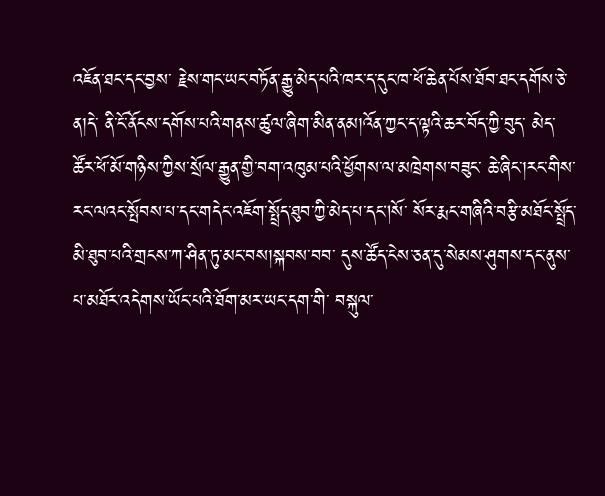འཇོན་ཐང་དང་བྱས་ རྗེས་གང་ཡང་བཏོན་རྒྱུ་མེད་པའི་ཁར་ད་དུང་ཁ་ཕོ་ཆེན་པོས་ཐོབ་ཐང་དགོས་ཅེ་ན།དེ་ ནི་ངོ་ནོངས་དགོས་པའི་གནས་ཚུལ་ཞིག་མིན་ནམ།འོན་ཀྱང་ད་ལྟའི་ཆར་བོད་ཀྱི་བུད་ མེད་ཚོར་ཕོ་མོ་གཉིས་ཀྱིས་སྲོལ་རྒྱུན་གྱི་བག་འཁུམ་པའི་ཕྱོགས་ལ་མཁྲེགས་བཟུང་ ཆེ་ཞིང་།རང་གིས་རང་ལའང་སྤོབས་པ་དང་གདེང་འཇོག་སྤྲོད་ཐུབ་ཀྱི་མེད་པ་དང།སོ་ སོར་རྨང་གཞིའི་བརྩི་མཐོང་སྤྲོད་མི་ཐུབ་པའི་གྲངས་ཀ་ཤིན་ཏུ་མང་བས།སྐབས་བབ་ དུས་ཚོད་ངེས་ཅན་དུ་སེམས་ཤུགས་དང་ནུས་པ་མཐོར་འདེགས་ཡོང་པའི་ཐོག་མར་ཡང་དག་གི་ བསྐུལ་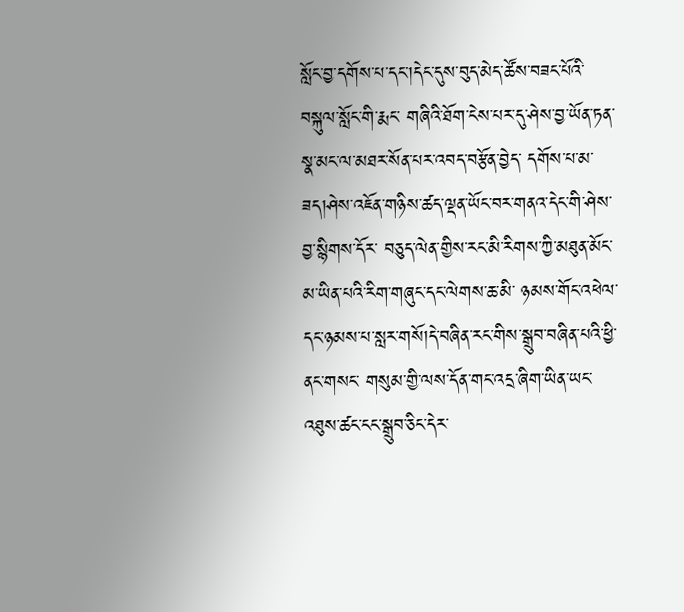སློང་བྱ་དགོས་པ་དང་།དེང་དུས་བུད་མེད་ཚོས་བཟང་པོའི་བསྐུལ་སློང་གི་རྨང་ གཞིའི་ཐོག་ངེས་པར་དུ་ཤེས་བྱ་ཡོན་ཏན་སྣ་མང་ལ་མཐར་སོན་པར་འབད་བརྩོན་བྱེད་ དགོས་པ་མ་ཟད།ཤེས་འཇོན་གཉིས་ཚད་ལྡན་ཡོང་བར་གནའ་དེང་གི་ཤེས་བྱ་སྙིགས་དོར་ བཅུད་ལེན་གྱིས་རང་མི་རིགས་ཀྱི་མཐུན་མོང་མ་ཡིན་པའི་རིག་གཞུང་དང་ལེགས་ཆ་མི་ ཉམས་གོང་འཕེལ་དང་ཉམས་པ་སླར་གསོ།དེ་བཞིན་རང་གིས་སྒྲུབ་བཞིན་པའི་ཕྱི་ནང་གསང་ གསུམ་གྱི་ལས་དོན་གང་འདྲ་ཞིག་ཡིན་ཡང་འཐུས་ཚང་ངང་སྒྲུབ་ཅིང་དེར་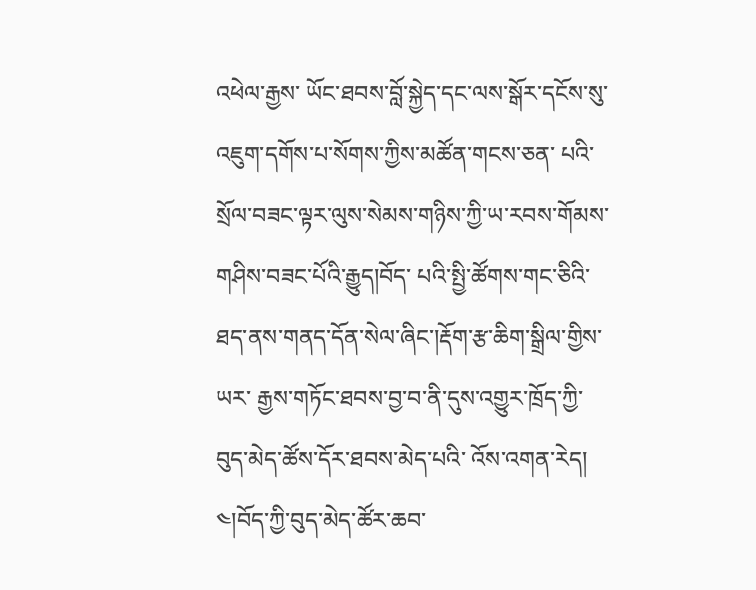འཕེལ་རྒྱས་ ཡོང་ཐབས་བློ་སྐྱེད་དང་ལས་སྒོར་དངོས་སུ་འཇུག་དགོས་པ་སོགས་ཀྱིས་མཚོན་གངས་ཅན་ པའི་སྲོལ་བཟང་ལྟར་ལུས་སེམས་གཉིས་ཀྱི་ཡ་རབས་གོམས་གཤིས་བཟང་པོའི་རྒྱུད།བོད་ པའི་སྤྱི་ཚོགས་གང་ཅིའི་ཐད་ནས་གནད་དོན་སེལ་ཞིང་།རྡོག་རྩ་ཆིག་སྒྲིལ་གྱིས་ཡར་ རྒྱས་གཏོང་ཐབས་བྱ་བ་ནི་དུས་འགྱུར་ཁྲོད་ཀྱི་བུད་མེད་ཚོས་དོར་ཐབས་མེད་པའི་ འོས་འགན་རེད།
༤།བོད་ཀྱི་བུད་མེད་ཚོར་ཆབ་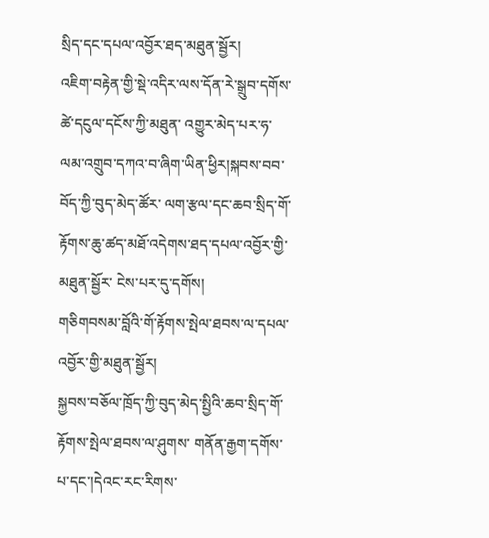སྲིད་དང་དཔལ་འབྱོར་ཐད་མཐུན་སྦྱོར།
འཇིག་བརྟེན་གྱི་སྡེ་འདིར་ལས་དོན་རེ་སྒྲུབ་དགོས་ཚེ་དངུལ་དངོས་ཀྱི་མཐུན་ འགྱུར་མེད་པར་ཧ་ལམ་འགྲུབ་དཀའ་བ་ཞིག་ཡིན་ཕྱིར།སྐབས་བབ་བོད་ཀྱི་བུད་མེད་ཚོར་ ལག་རྩལ་དང་ཆབ་སྲིད་གོ་རྟོགས་ཆུ་ཚད་མཐོ་འདེགས་ཐད་དཔལ་འབྱོར་གྱི་མཐུན་སྦྱོར་ ངེས་པར་དུ་དགོས།
གཅིགབསམ་བློའི་གོ་རྟོགས་སྤེལ་ཐབས་ལ་དཔལ་འབྱོར་གྱི་མཐུན་སྦྱོར།
སྐྱབས་བཅོལ་ཁྲོད་ཀྱི་བུད་མེད་སྤྱིའི་ཆབ་སྲིད་གོ་རྟོགས་སྤེལ་ཐབས་ལ་ཤུགས་ གནོན་རྒྱག་དགོས་པ་དང་།དེའང་རང་རིགས་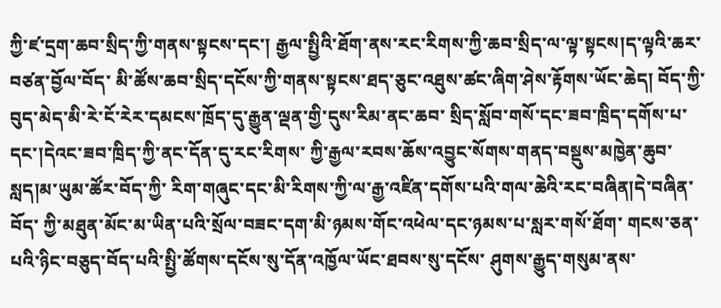ཀྱི་ཛ་དྲག་ཆབ་སྲིད་ཀྱི་གནས་སྟངས་དང་། རྒྱལ་སྤྱིའི་ཐོག་ནས་རང་རིགས་ཀྱི་ཆབ་སྲིད་ལ་ལྟ་སྟངས།ད་ལྟའི་ཆར་བཙན་བྱོལ་བོད་ མི་ཚོས་ཆབ་སྲིད་དངོས་ཀྱི་གནས་སྟངས་ཐད་ཅུང་འཐུས་ཚང་ཞིག་ཤེས་རྟོགས་ཡོང་ཆེད། བོད་ཀྱི་བུད་མེད་མི་རེ་ངོ་རེར་དམངས་ཁྲོད་དུ་རྒྱུན་ལྡན་གྱི་དུས་རིམ་ནང་ཆབ་ སྲིད་སློབ་གསོ་དང་ཟབ་ཁྲིད་དགོས་པ་དང་།དེའང་ཟབ་ཁྲིད་ཀྱི་ནང་དོན་དུ་རང་རིགས་ ཀྱི་རྒྱལ་རབས་ཆོས་འབྱུང་སོགས་གནད་བསྡུས་མཁྱེན་ཆུབ་སླད།མ་ཡུམ་ཚོར་བོད་ཀྱི་ རིག་གཞུང་དང་མི་རིགས་ཀྱི་ལ་རྒྱ་འཛིན་དགོས་པའི་གལ་ཆེའི་རང་བཞིན།དེ་བཞིན་བོད་ ཀྱི་མཐུན་མོང་མ་ཡིན་པའི་སྲོལ་བཟང་དག་མི་ཉམས་གོང་འཕེལ་དང་ཉམས་པ་སླར་གསོ་ཐོག་ གངས་ཅན་པའི་ཉིང་བཅུད་བོད་པའི་སྤྱི་ཚོགས་དངོས་སུ་དོན་འཁྱོལ་ཡོང་ཐབས་སུ་དངོས་ ཤུགས་རྒྱུད་གསུམ་ནས་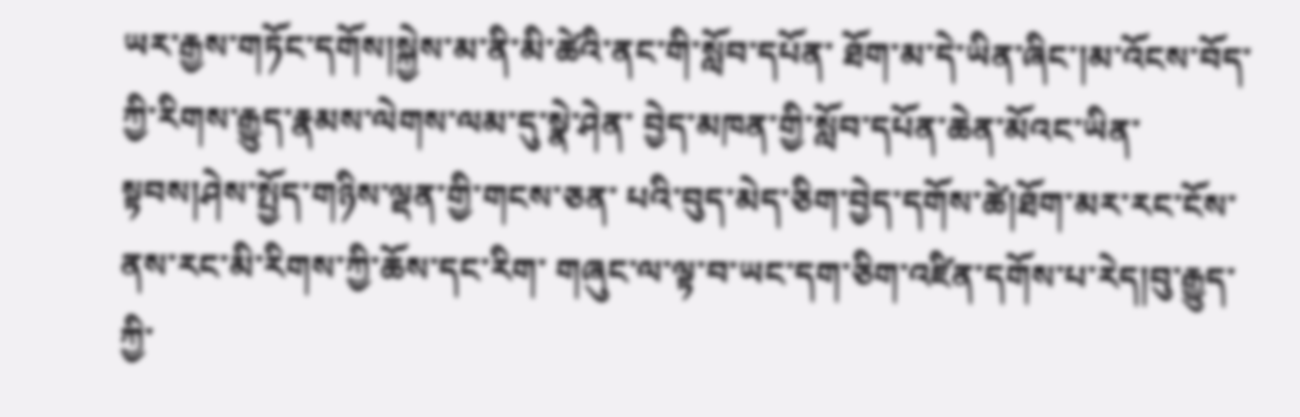ཡར་རྒྱས་གཏོང་དགོས།སྐྱེས་མ་ནི་མི་ཚེའི་ནང་གི་སློབ་དཔོན་ ཐོག་མ་དེ་ཡིན་ཞིང་།མ་འོངས་བོད་ཀྱི་རིགས་རྒྱུད་རྣམས་ལེགས་ལམ་དུ་སྣེ་ཤེན་ བྱེད་མཁན་གྱི་སློབ་དཔོན་ཆེན་མོའང་ཡིན་སྟབས།ཤེས་སྤྱོད་གཉིས་ལྡན་གྱི་གངས་ཅན་ པའི་བུད་མེད་ཅིག་བྱེད་དགོས་ཚེ།ཐོག་མར་རང་ངོས་ནས་རང་མི་རིགས་ཀྱི་ཆོས་དང་རིག་ གཞུང་ལ་ལྟ་བ་ཡང་དག་ཅིག་འཛིན་དགོས་པ་རེད།བུ་རྒྱུད་ཀྱི་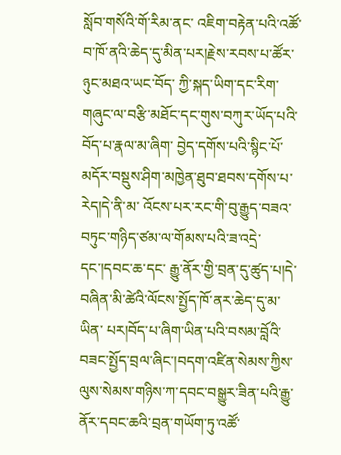སློབ་གསོའི་གོ་རིམ་ནང་ འཇིག་བརྟེན་པའི་འཚོ་བ་ཁོ་ནའི་ཆེད་དུ་མིན་པར།རྗེས་རབས་པ་ཚོར་ཉུང་མཐའ་ཡང་བོད་ ཀྱི་སྐད་ཡིག་དང་རིག་གཞུང་ལ་བརྩི་མཐོང་དང་གུས་བཀུར་ཡོད་པའི་བོད་པ་རྣལ་མ་ཞིག་ བྱེད་དགོས་པའི་སྙིང་པོ་མདོར་བསྡུས་ཤིག་མཁྱེན་ཐུབ་ཐབས་དགོས་པ་རེད།དེ་ནི་མ་ འོངས་པར་རང་གི་བུ་རྒྱུད་བཟའ་བཏུང་གཉིད་ཙམ་ལ་གོམས་པའི་ཟ་འདྲེ་དང་།དབང་ཆ་དང་ རྒྱུ་ནོར་གྱི་བྲན་དུ་ཚུད་པ།དེ་བཞིན་མི་ཚེའི་ལོངས་སྤྱོད་ཁོ་ནར་ཆེད་དུ་མ་ཡིན་ པར།བོད་པ་ཞིག་ཡིན་པའི་བསམ་བློའི་བཟང་སྤྱོད་བྲལ་ཞིང་།བདག་འཛིན་སེམས་ཀྱིས་ ལུས་སེམས་གཉིས་ཀ་དབང་བསྒྱུར་ཟིན་པའི་རྒྱུ་ནོར་དབང་ཆའི་བྲན་གཡོག་ཏུ་འཚོ་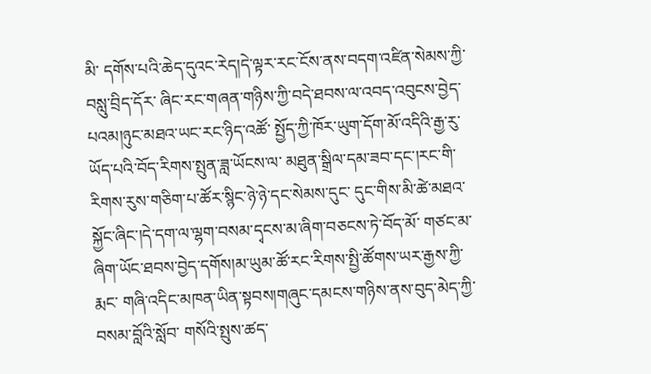མི་ དགོས་པའི་ཆེད་དུའང་རེད།དེ་ལྟར་རང་ངོས་ནས་བདག་འཛིན་སེམས་ཀྱི་བསླུ་བྲིད་དོར་ ཞིང་རང་གཞན་གཉིས་ཀྱི་བདེ་ཐབས་ལ་འབད་འབུངས་བྱེད་པའམ།ཉུང་མཐའ་ཡང་རང་ཉིད་འཚོ་ སྤྱོད་ཀྱི་ཁོར་ཡུག་དོག་མོ་འདིའི་རྒྱ་རུ་ཡོད་པའི་བོད་རིགས་སྤུན་ཟླ་ཡོངས་ལ་ མཐུན་སྒྲིལ་དམ་ཟབ་དང་།རང་གི་རིགས་རུས་གཅིག་པ་ཚོར་སྙིང་ཉེ་ཉེ་དང་སེམས་དུང་ དུང་གིས་མི་ཚེ་མཐའ་སྐྱོང་ཞིང་།དེ་དག་ལ་ལྷག་བསམ་དྭངས་མ་ཞིག་བཅངས་ཏེ་བོད་མོ་ གཙང་མ་ཞིག་ཡོང་ཐབས་བྱེད་དགོས།མ་ཡུམ་ཚོ་རང་རིགས་སྤྱི་ཚོགས་ཡར་རྒྱས་ཀྱི་རྨང་ གཞི་འདིང་མཁན་ཡིན་སྟབས།གཞུང་དམངས་གཉིས་ནས་བུད་མེད་ཀྱི་བསམ་བློའི་སློབ་ གསོའི་སྤུས་ཚད་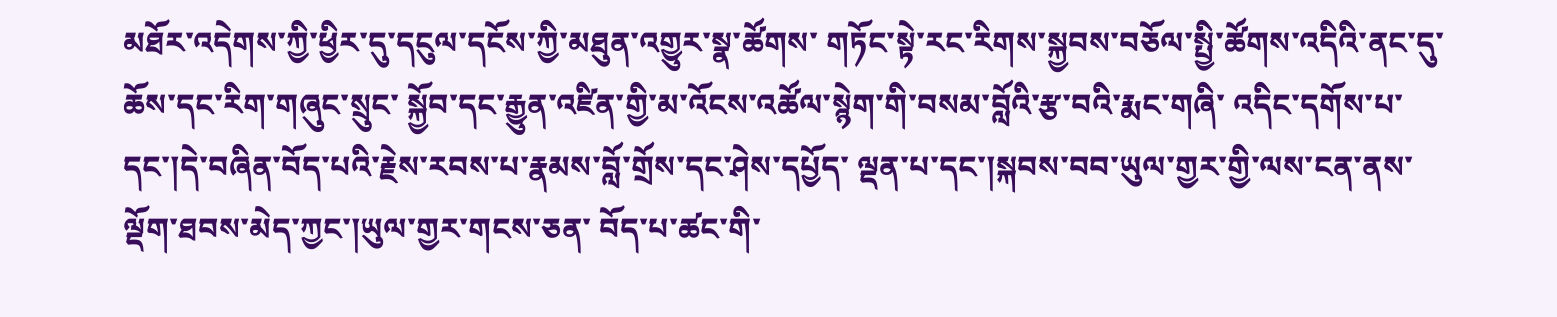མཐོར་འདེགས་ཀྱི་ཕྱིར་དུ་དངུལ་དངོས་ཀྱི་མཐུན་འགྱུར་སྣ་ཚོགས་ གཏོང་སྟེ་རང་རིགས་སྐྱབས་བཅོལ་སྤྱི་ཚོགས་འདིའི་ནང་དུ་ཆོས་དང་རིག་གཞུང་སྲུང་ སྐྱོབ་དང་རྒྱུན་འཛིན་གྱི་མ་འོངས་འཚོལ་སྙེག་གི་བསམ་བློའི་རྩ་བའི་རྨང་གཞི་ འདིང་དགོས་པ་དང་།དེ་བཞིན་བོད་པའི་རྗེས་རབས་པ་རྣམས་བློ་གྲོས་དང་ཤེས་དཔྱོད་ ལྡན་པ་དང་།སྐབས་བབ་ཡུལ་གྱར་གྱི་ལས་ངན་ནས་ལྡོག་ཐབས་མེད་ཀྱང་།ཡུལ་གྱར་གངས་ཅན་ བོད་པ་ཚང་གི་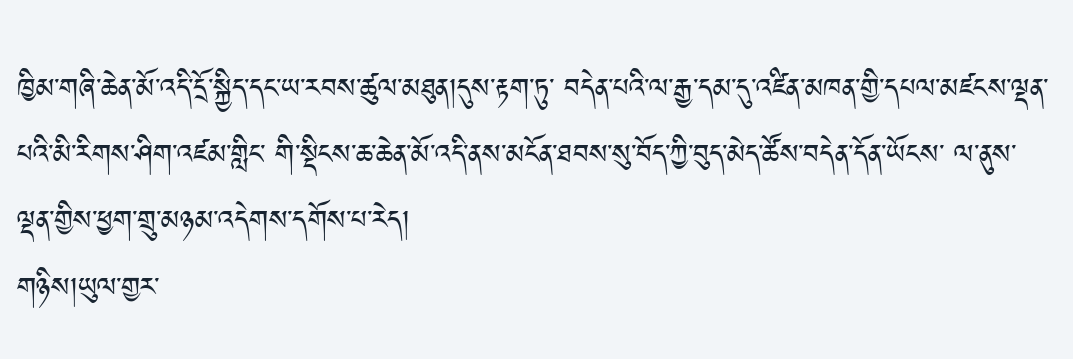ཁྱིམ་གཞི་ཆེན་མོ་འདི་དྲོ་སྐྱིད་དང་ཡ་རབས་ཚུལ་མཐུན།དུས་རྟག་ཏུ་ བདེན་པའི་ལ་རྒྱ་དམ་དུ་འཛིན་མཁན་གྱི་དཔལ་མཛངས་ལྡན་པའི་མི་རིགས་ཤིག་འཛམ་གླིང་ གི་སྡིངས་ཆ་ཆེན་མོ་འདི་ནས་མངོན་ཐབས་སུ་བོད་ཀྱི་བུད་མེད་ཚོས་བདེན་དོན་ཡོངས་ ལ་ནུས་ལྡན་གྱིས་ཕྱག་གྲུ་མཉམ་འདེགས་དགོས་པ་རེད།
གཉིས།ཡུལ་གྱར་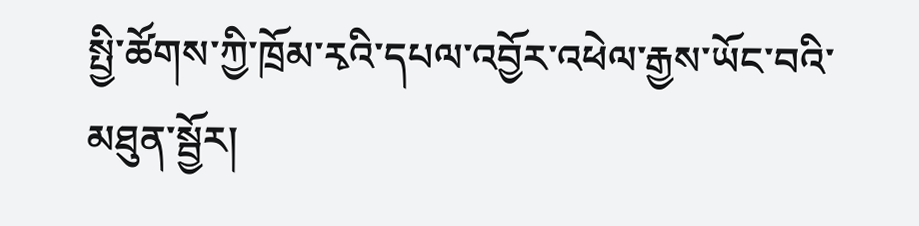སྤྱི་ཚོགས་ཀྱི་ཁྲོམ་རྭའི་དཔལ་འབྱོར་འཕེལ་རྒྱས་ཡོང་བའི་མཐུན་སྦྱོར།